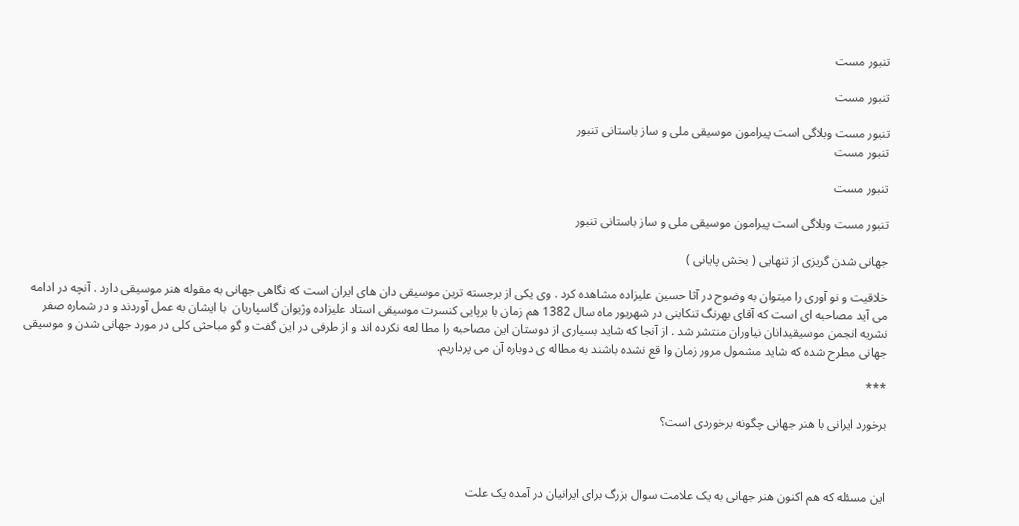تنبور مست

تنبور مست

تنبور مست وبلاگی است پیرامون موسیقی ملی و ساز باستانی تنبور
تنبور مست

تنبور مست

تنبور مست وبلاگی است پیرامون موسیقی ملی و ساز باستانی تنبور

جهانی شدن گریزی از تنهایی ( بخش پایانی )

خلاقیت و نو آوری را میتوان به وضوح در آثا حسین علیزاده مشاهده کرد . وی یکی از برجسته ترین موسیقی دان های ایران است که نگاهی جهانی به مقوله هنر موسیقی دارد . آنچه در ادامه می آید مصاحبه ای است که آقای بهرنگ تنکابنی در شهریور ماه سال 1382 هم زمان با برپایی کنسرت موسیقی استاد علیزاده وژیوان گاسپاریان  با ایشان به عمل آوردند و در شماره صفر نشریه انجمن موسیقیدانان نیاوران منتشر شد . از آنجا که شاید بسیاری از دوستان این مصاحبه را مطا لعه نکرده اند و از طرفی در این گفت و گو مباحثی کلی در مورد جهانی شدن و موسیقی جهانی مطرح شده که شاید مشمول مرور زمان وا قع نشده باشند به مطاله ی دوباره آن می پرداریم.

***

برخورد ایرانی با هنر جهانی چگونه برخوردی است؟



این مسئله که هم اکنون هنر جهانی به یک علامت سوال بزرگ برای ایرانیان در آمده یک علت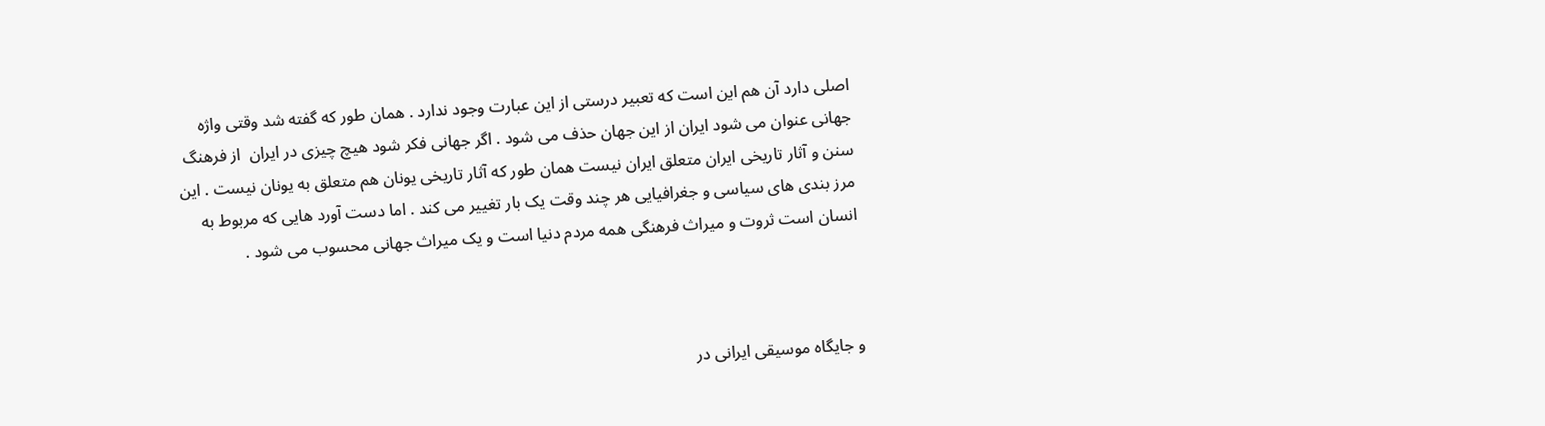اصلی دارد آن هم این است که تعبیر درستی از این عبارت وجود ندارد . همان طور که گفته شد وقتی واژه جهانی عنوان می شود ایران از این جهان حذف می شود . اگر جهانی فکر شود هیچ چیزی در ایران  از فرهنگ سنن و آثار تاریخی ایران متعلق ایران نیست همان طور که آثار تاریخی یونان هم متعلق به یونان نیست . این مرز بندی های سیاسی و جغرافیایی هر چند وقت یک بار تغییر می کند . اما دست آورد هایی که مربوط به انسان است ثروت و میراث فرهنگی همه مردم دنیا است و یک میراث جهانی محسوب می شود .



و جایگاه موسیقی ایرانی در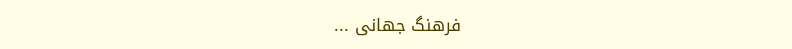فرهنگ جهانی ...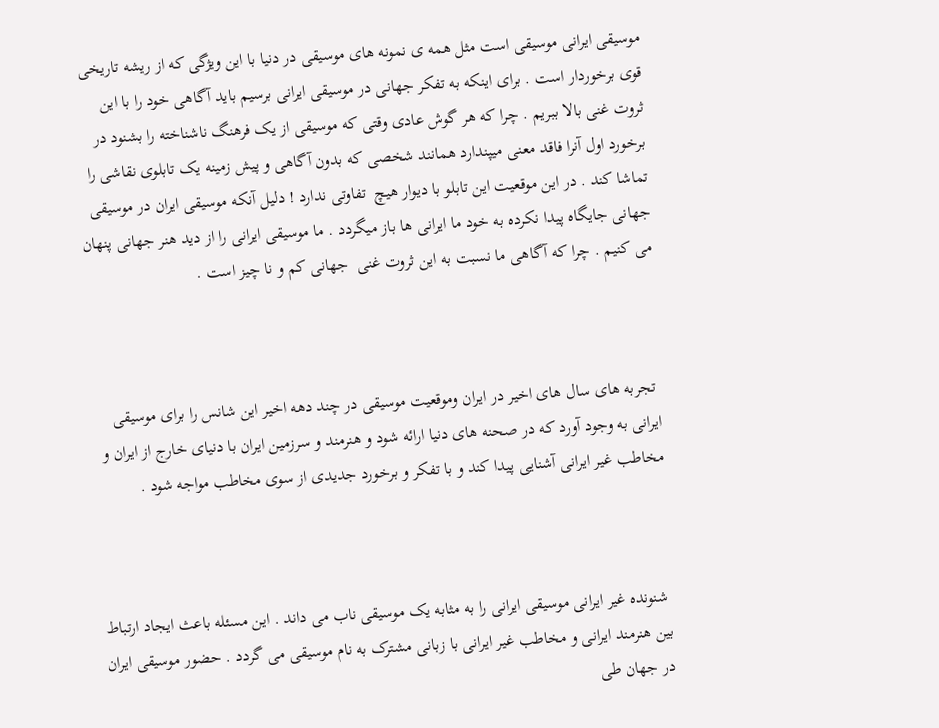موسیقی ایرانی موسیقی است مثل همه ی نمونه های موسیقی در دنیا با این ویژگی که از ریشه تاریخی قوی برخوردار است . برای اینکه به تفکر جهانی در موسیقی ایرانی برسیم باید آگاهی خود را با این ثروت غنی بالا ببریم . چرا که هر گوش عادی وقتی که موسیقی از یک فرهنگ ناشناخته را بشنود در برخورد اول آنرا فاقد معنی میپندارد همانند شخصی که بدون آگاهی و پیش زمینه یک تابلوی نقاشی را تماشا کند . در این موقعیت این تابلو با دیوار هیچ  تفاوتی ندارد ! دلیل آنکه موسیقی ایران در موسیقی جهانی جایگاه پیدا نکرده به خود ما ایرانی ها باز میگردد . ما موسیقی ایرانی را از دید هنر جهانی پنهان می کنیم . چرا که آگاهی ما نسبت به این ثروت غنی  جهانی کم و نا چیز است .



 تجربه های سال های اخیر در ایران وموقعیت موسیقی در چند دهه اخیر این شانس را برای موسیقی ایرانی به وجود آورد که در صحنه های دنیا ارائه شود و هنرمند و سرزمین ایران با دنیای خارج از ایران و مخاطب غیر ایرانی آشنایی پیدا کند و با تفکر و برخورد جدیدی از سوی مخاطب مواجه شود .



 شنونده غیر ایرانی موسیقی ایرانی را به مثابه یک موسیقی ناب می داند . این مسئله باعث ایجاد ارتباط بین هنرمند ایرانی و مخاطب غیر ایرانی با زبانی مشترک به نام موسیقی می گردد . حضور موسیقی ایران در جهان طی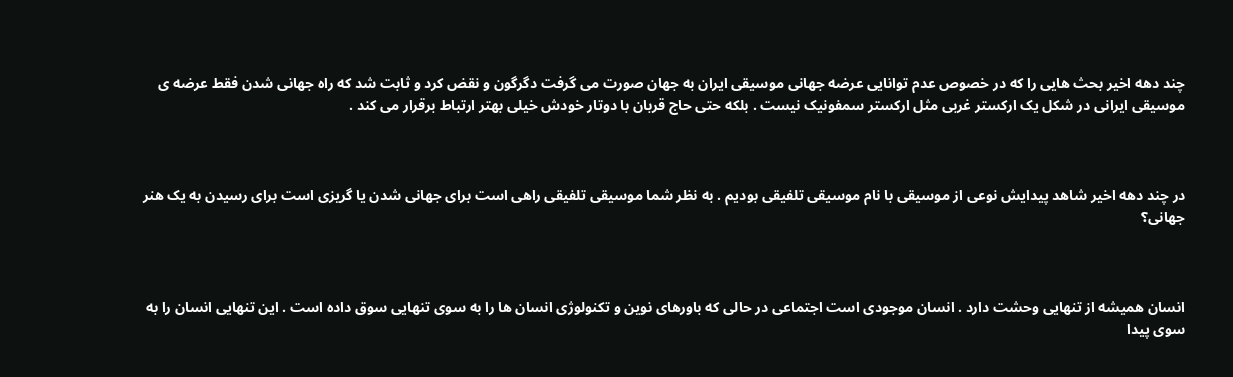چند دهه اخیر بحث هایی را که در خصوص عدم توانایی عرضه جهانی موسیقی ایران به جهان صورت می گرفت دگرگون و نقض کرد و ثابت شد که راه جهانی شدن فقط عرضه ی موسیقی ایرانی در شکل یک ارکستر غربی مثل ارکستر سمفونیک نیست . بلکه حتی حاج قربان با دوتار خودش خیلی بهتر ارتباط برقرار می کند .



در چند دهه اخیر شاهد پیدایش نوعی از موسیقی با نام موسیقی تلفیقی بودیم . به نظر شما موسیقی تلفیقی راهی است برای جهانی شدن یا گریزی است برای رسیدن به یک هنر جهانی؟



انسان همیشه از تنهایی وحشت دارد . انسان موجودی است اجتماعی در حالی که باورهای نوین و تکنولوژی انسان ها را به سوی تنهایی سوق داده است . این تنهایی انسان را به سوی پیدا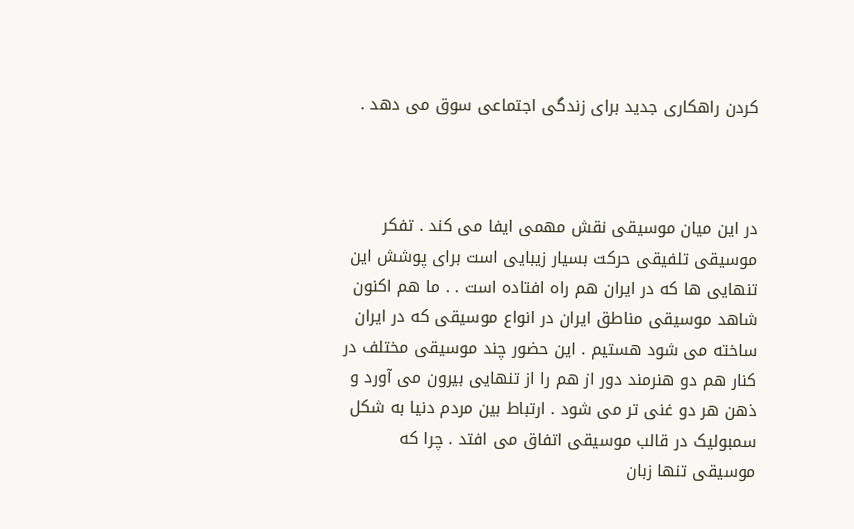کردن راهکاری جدید برای زندگی اجتماعی سوق می دهد .



در این میان موسیقی نقش مهمی ایفا می کند . تفکر موسیقی تلفیقی حرکت بسیار زیبایی است برای پوشش این تنهایی ها که در ایران هم راه افتاده است . . ما هم اکنون شاهد موسیقی مناطق ایران در انواع موسیقی که در ایران ساخته می شود هستیم . این حضور چند موسیقی مختلف در کنار هم دو هنرمند دور از هم را از تنهایی بیرون می آورد و ذهن هر دو غنی تر می شود . ارتباط بین مردم دنیا به شکل سمبولیک در قالب موسیقی اتفاق می افتد . چرا که موسیقی تنها زبان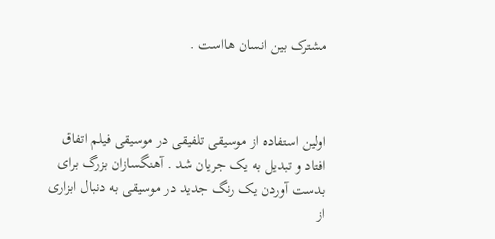مشترک بین انسان هااست .



اولین استفاده از موسیقی تلفیقی در موسیقی فیلم اتفاق افتاد و تبدیل به یک جریان شد . آهنگسازان بزرگ برای بدست آوردن یک رنگ جدید در موسیقی به دنبال ابزاری از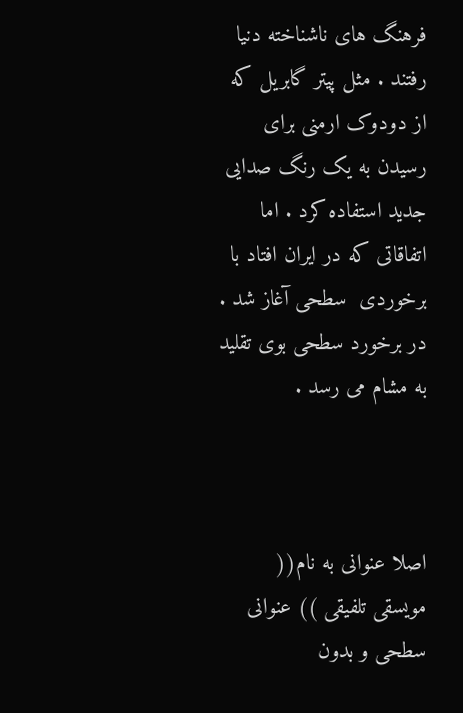فرهنگ های ناشناخته دنیا رفتند . مثل پیتر گابریل که از دودوک ارمنی برای رسیدن به یک رنگ صدایی جدید استفاده کرد . اما اتفاقاتی که در ایران افتاد با برخوردی  سطحی آغاز شد . در برخورد سطحی بوی تقلید به مشام می رسد .



اصلا عنوانی به نام(( مویسقی تلفیقی )) عنوانی سطحی و بدون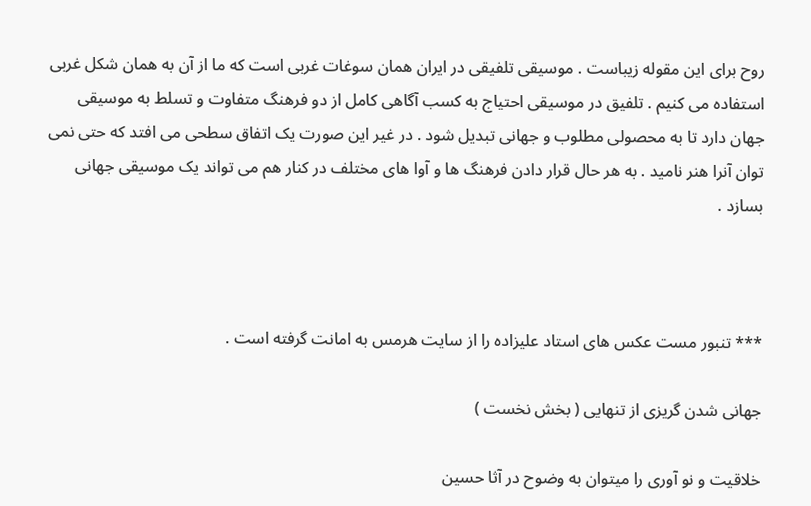روح برای این مقوله زیباست . موسیقی تلفیقی در ایران همان سوغات غربی است که ما از آن به همان شکل غربی استفاده می کنیم . تلفیق در موسیقی احتیاج به کسب آگاهی کامل از دو فرهنگ متفاوت و تسلط به موسیقی جهان دارد تا به محصولی مطلوب و جهانی تبدیل شود . در غیر این صورت یک اتفاق سطحی می افتد که حتی نمی توان آنرا هنر نامید . به هر حال قرار دادن فرهنگ ها و آوا های مختلف در کنار هم می تواند یک موسیقی جهانی بسازد .



*** تنبور مست عکس های استاد علیزاده را از سایت هرمس به امانت گرفته است .

جهانی شدن گریزی از تنهایی ( بخش نخست )

خلاقیت و نو آوری را میتوان به وضوح در آثا حسین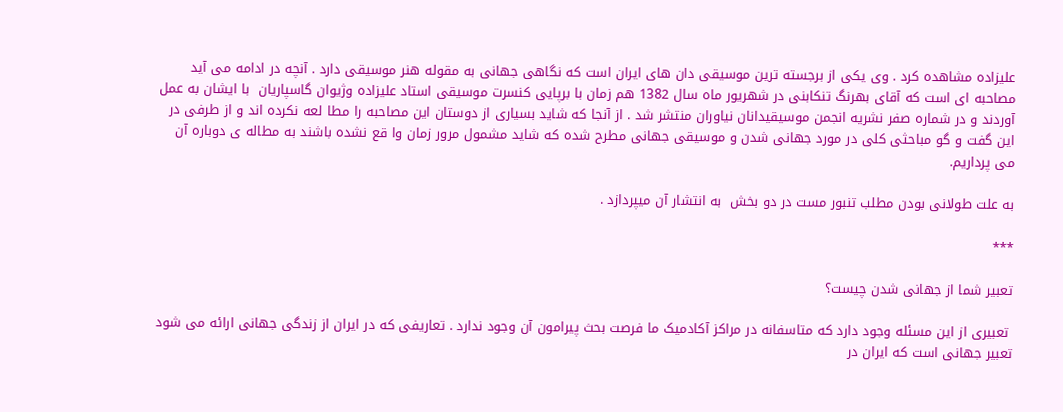علیزاده مشاهده کرد . وی یکی از برجسته ترین موسیقی دان های ایران است که نگاهی جهانی به مقوله هنر موسیقی دارد . آنچه در ادامه می آید مصاحبه ای است که آقای بهرنگ تنکابنی در شهریور ماه سال 1382 هم زمان با برپایی کنسرت موسیقی استاد علیزاده وژیوان گاسپاریان  با ایشان به عمل آوردند و در شماره صفر نشریه انجمن موسیقیدانان نیاوران منتشر شد . از آنجا که شاید بسیاری از دوستان این مصاحبه را مطا لعه نکرده اند و از طرفی در این گفت و گو مباحثی کلی در مورد جهانی شدن و موسیقی جهانی مطرح شده که شاید مشمول مرور زمان وا قع نشده باشند به مطاله ی دوباره آن می پرداریم.

به علت طولانی بودن مطلب تنبور مست در دو بخش  به انتشار آن میپردازد .

***

تعبیر شما از جهانی شدن چیست؟

 تعبیری از این مسئله وجود دارد که متاسفانه در مراکز آکادمیک ما فرصت بحث پیرامون آن وجود ندارد . تعاریفی که در ایران از زندگی جهانی ارائه می شود تعبیر جهانی است که ایران در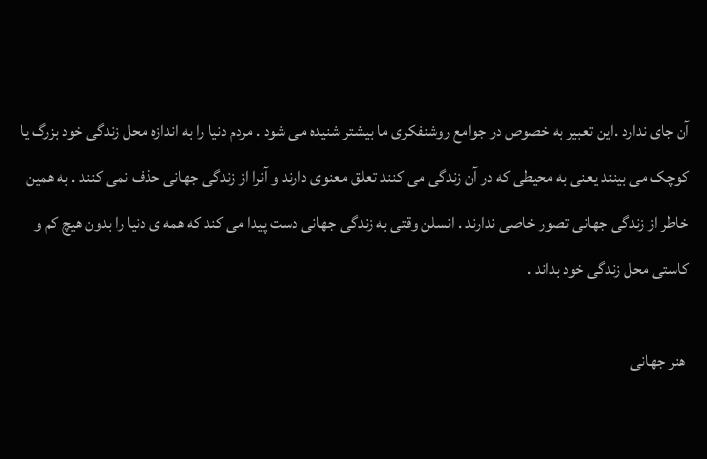آن جای ندارد .این تعبیر به خصوص در جوامع روشنفکری ما بیشتر شنیده می شود . مردم دنیا را به اندازه محل زندگی خود بزرگ یا کوچک می بینند یعنی به محیطی که در آن زندگی می کنند تعلق معنوی دارند و آنرا از زندگی جهانی حذف نمی کنند . به همین خاطر از زندگی جهانی تصور خاصی ندارند . انسلن وقتی به زندگی جهانی دست پیدا می کند که همه ی دنیا را بدون هیچ کم و کاستی محل زندگی خود بداند .

 هنر جهانی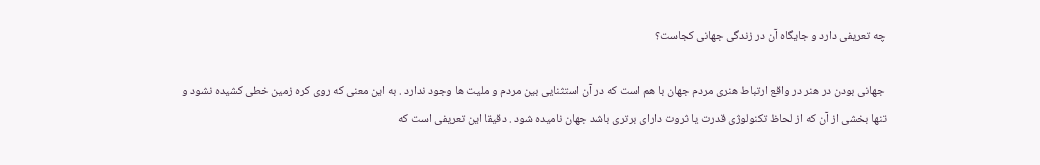چه تعریفی دارد و جایگاه آن در زندگی جهانی کجاست؟

 جهانی بودن در هنر در واقع ارتباط هنری مردم جهان با هم است که در آن استثنایی بین مردم و ملیت ها وجود ندارد . به این معنی که روی کره زمین خطی کشیده نشود و تنها بخشی از آن که از لحاظ تکنولوژی قدرت یا ثروت دارای برتری باشد جهان نامیده شود . دقیقا این تعریفی است که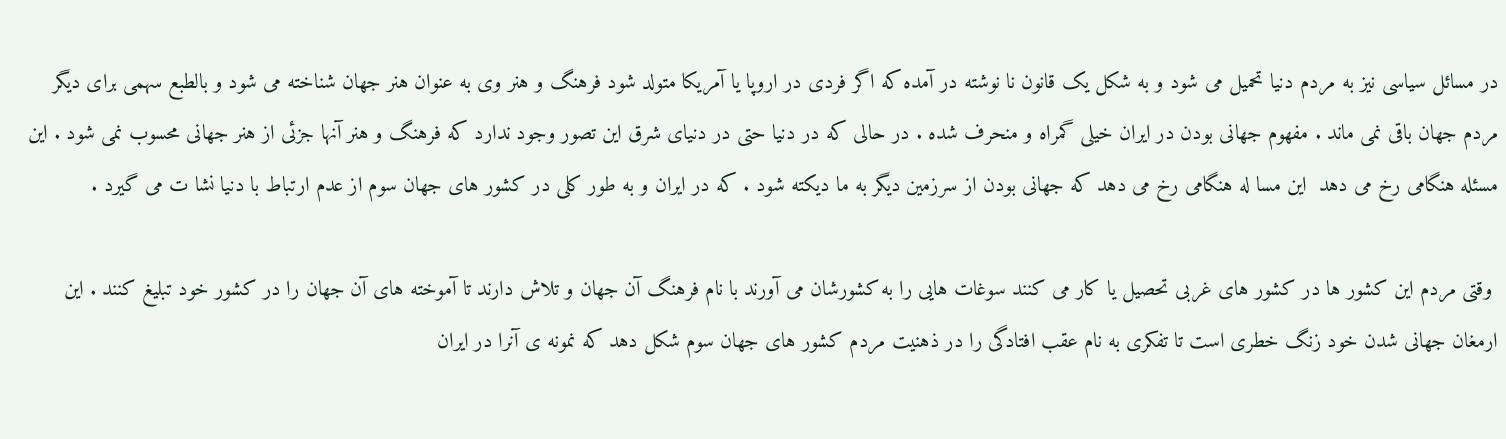در مسائل سیاسی نیز به مردم دنیا تحمیل می شود و به شکل یک قانون نا نوشته در آمده که اگر فردی در اروپا یا آمریکا متولد شود فرهنگ و هنر وی به عنوان هنر جهان شناخته می شود و بالطبع سهمی برای دیگر مردم جهان باقی نمی ماند . مفهوم جهانی بودن در ایران خیلی گمراه و منحرف شده . در حالی که در دنیا حتی در دنیای شرق این تصور وجود ندارد که فرهنگ و هنر آنها جزئی از هنر جهانی محسوب نمی شود . این مسئله هنگامی رخ می دهد  این مسا له هنگامی رخ می دهد که جهانی بودن از سرزمین دیگر به ما دیکته شود . که در ایران و به طور کلی در کشور های جهان سوم از عدم ارتباط با دنیا نشا ت می گیرد .

 وقتی مردم این کشور ها در کشور های غربی تحصیل یا کار می کنند سوغات هایی را به کشورشان می آورند با نام فرهنگ آن جهان و تلاش دارند تا آموخته های آن جهان را در کشور خود تبلیغ کنند . این ارمغان جهانی شدن خود زنگ خطری است تا تفکری به نام عقب افتادگی را در ذهنیت مردم کشور های جهان سوم شکل دهد که نمونه ی آنرا در ایران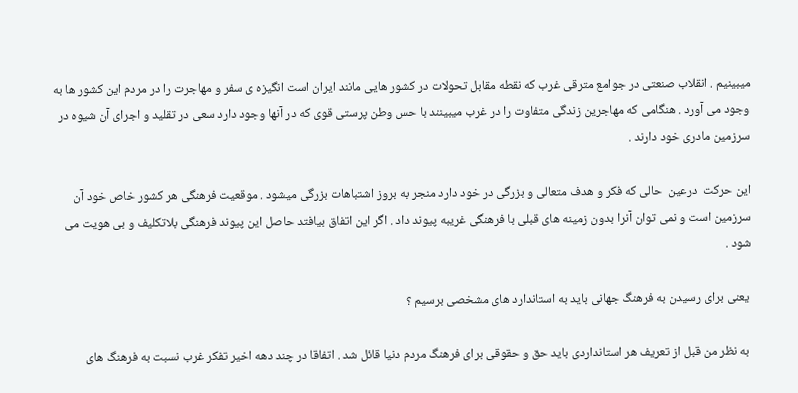میبینیم . انقلاب صنعتی در جوامع مترقی غرب که نقطه مقابل تحولات در کشور هایی مانند ایران است انگیزه ی سفر و مهاجرت را در مردم این کشور ها به وجود می آورد . هنگامی که مهاجرین زندگی متفاوت را در غرب میبینند با حس وطن پرستی قوی که در آنها وجود دارد سعی در تقلید و اجرای آن شیوه در سرزمین مادری خود دارند .

این حرکت  درعین  حالی که فکر و هدف متعالی و بزرگی در خود دارد منجر به بروز اشتباهات بزرگی میشود . موقعیت فرهنگی هر کشور خاص خود آن سرزمین است و نمی توان آنرا بدون زمینه های قبلی با فرهنگی غریبه پیوند داد . اگر این اتفاق بیافتد حاصل این پیوند فرهنگی بلاتکلیف و بی هویت می شود .

 یعنی برای رسیدن به فرهنگ جهانی باید به استاندارد های مشخصی برسیم ؟

 به نظر من قبل از تعریف هر استانداردی باید حق و حقوقی برای فرهنگ مردم دنیا قائل شد . اتفاقا در چند دهه اخیر تفکر غرب نسبت به فرهنگ های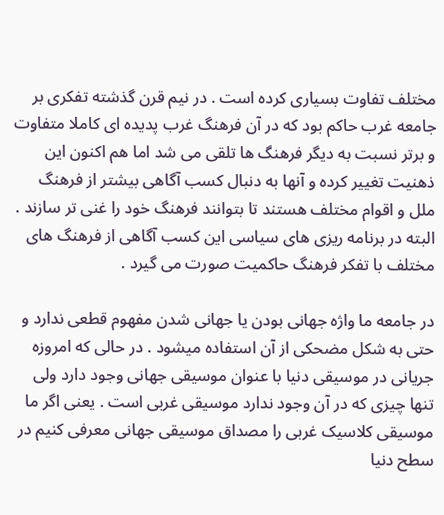مختلف تفاوت بسیاری کرده است . در نیم قرن گذشته تفکری بر جامعه غرب حاکم بود که در آن فرهنگ غرب پدیده ای کاملا متفاوت و برتر نسبت به دیگر فرهنگ ها تلقی می شد اما هم اکنون این ذهنیت تغییر کرده و آنها به دنبال کسب آگاهی بیشتر از فرهنگ ملل و اقوام مختلف هستند تا بتوانند فرهنگ خود را غنی تر سازند . البته در برنامه ریزی های سیاسی این کسب آگاهی از فرهنگ های مختلف با تفکر فرهنگ حاکمیت صورت می گیرد .

در جامعه ما واژه جهانی بودن یا جهانی شدن مفهوم قطعی ندارد و حتی به شکل مضحکی از آن استفاده میشود . در حالی که امروزه جریانی در موسیقی دنیا با عنوان موسیقی جهانی وجود دارد ولی تنها چیزی که در آن وجود ندارد موسیقی غربی است . یعنی اگر ما موسیقی کلاسیک غربی را مصداق موسیقی جهانی معرفی کنیم در سطح دنیا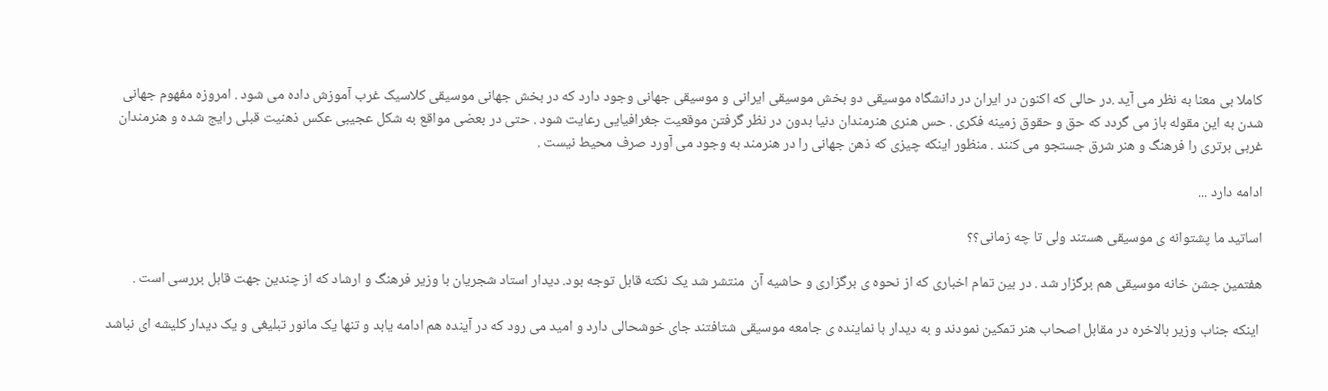کاملا بی معنا به نظر می آید .در حالی که اکنون در ایران در دانشگاه موسیقی دو بخش موسیقی ایرانی و موسیقی جهانی وجود دارد که در بخش جهانی موسیقی کلاسیک غرب آموزش داده می شود . امروزه مفهوم جهانی شدن به این مقوله باز می گردد که حق و حقوق زمینه فکری . حس هنری هنرمندان دنیا بدون در نظر گرفتن موقعیت جغرافیایی رعایت شود . حتی در بعضی مواقع به شکل عجیبی عکس ذهنیت قبلی رایج شده و هنرمندان غربی برتری را فرهنگ و هنر شرق جستجو می کنند . منظور اینکه چیزی که ذهن جهانی را در هنرمند به وجود می آورد صرف محیط نیست .

ادامه دارد ...

اساتید ما پشتوانه ی موسیقی هستند ولی تا چه زمانی؟؟

هفتمین جشن خانه موسیقی هم برگزار شد . در بین تمام اخباری که از نحوه ی برگزاری و حاشیه آن  منتشر شد یک نکته قابل توجه بود. دیدار استاد شجریان با وزیر فرهنگ و ارشاد که از چندین جهت قابل بررسی است .

 اینکه جناب وزیر بالاخره در مقابل اصحاب هنر تمکین نمودند و به دیدار با نماینده ی جامعه موسیقی شتافتند جای خوشحالی دارد و امید می رود که در آینده هم ادامه یابد و تنها یک مانور تبلیغی و یک دیدار کلیشه ای نباشد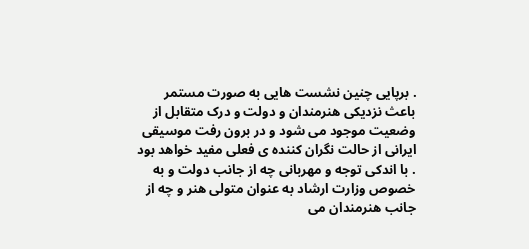. برپایی چنین نشست هایی به صورت مستمر باعث نزدیکی هنرمندان و دولت و درک متقابل از وضعیت موجود می شود و در برون رفت موسیقی ایرانی از حالت نگران کننده ی فعلی مفید خواهد بود . با اندکی توجه و مهربانی چه از جانب دولت و به خصوص وزارت ارشاد به عنوان متولی هنر و چه از جانب هنرمندان می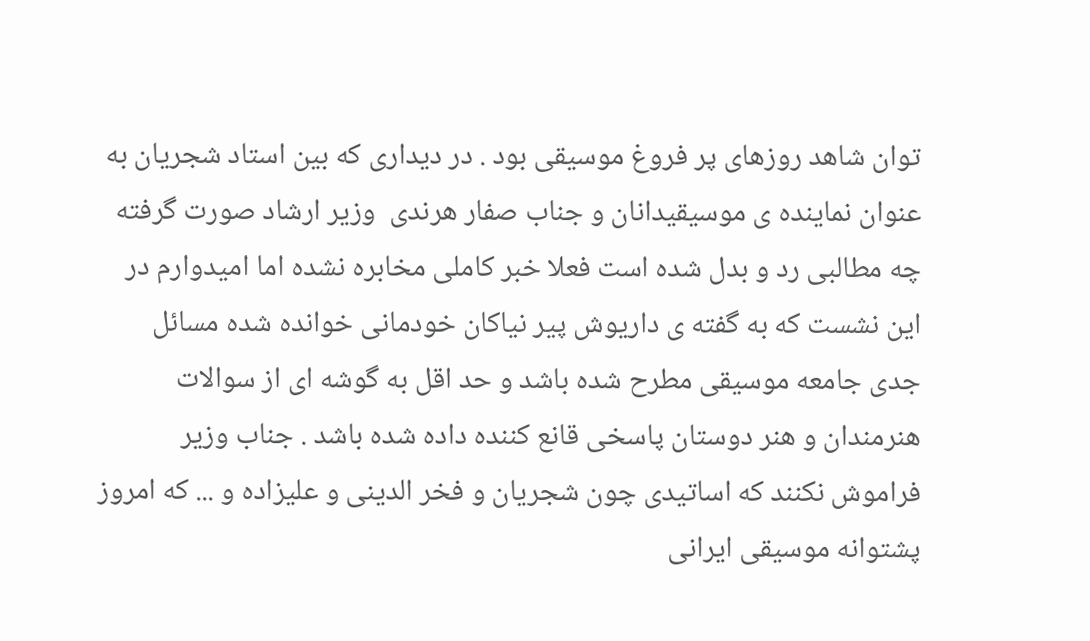توان شاهد روزهای پر فروغ موسیقی بود . در دیداری که بین استاد شجریان به عنوان نماینده ی موسیقیدانان و جناب صفار هرندی  وزیر ارشاد صورت گرفته چه مطالبی رد و بدل شده است فعلا خبر کاملی مخابره نشده اما امیدوارم در این نشست که به گفته ی داریوش پیر نیاکان خودمانی خوانده شده مسائل جدی جامعه موسیقی مطرح شده باشد و حد اقل به گوشه ای از سوالات هنرمندان و هنر دوستان پاسخی قانع کننده داده شده باشد . جناب وزیر فراموش نکنند که اساتیدی چون شجریان و فخر الدینی و علیزاده و ... که امروز پشتوانه موسیقی ایرانی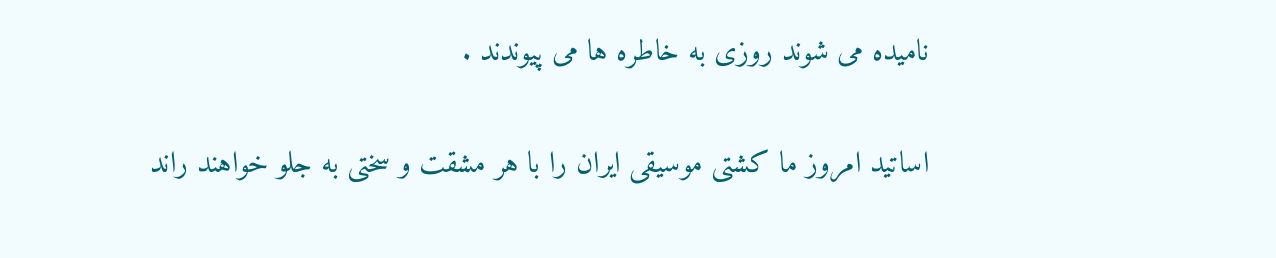نامیده می شوند روزی به خاطره ها می پیوندند .

اساتید امروز ما کشتی موسیقی ایران را با هر مشقت و سختی به جلو خواهند راند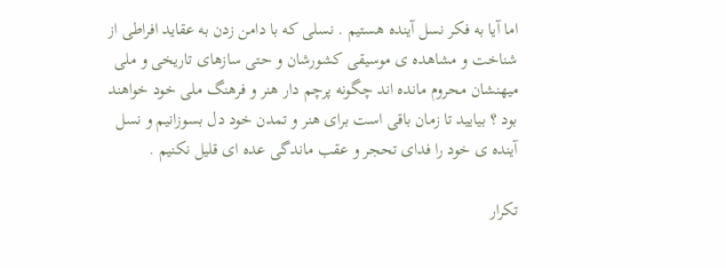اما آیا به فکر نسل آینده هستیم . نسلی که با دامن زدن به عقاید افراطی از شناخت و مشاهده ی موسیقی کشورشان و حتی سازهای تاریخی و ملی میهنشان محروم مانده اند چگونه پرچم دار هنر و فرهنگ ملی خود خواهند بود ؟ بیایید تا زمان باقی است برای هنر و تمدن خود دل بسوزانیم و نسل آینده ی خود را فدای تحجر و عقب ماندگی عده ای قلیل نکنیم .

تکرار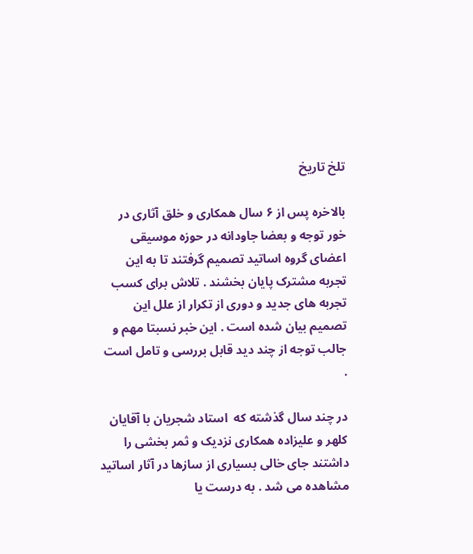تلخ تاریخ

بالاخره پس از ۶ سال همکاری و خلق آثاری در خور توجه و بعضا جاودانه در حوزه موسیقی اعضای گروه اساتید تصمیم گرفتند تا به این تجربه مشترک پایان بخشند . تلاش برای کسب تجربه های جدید و دوری از تکرار از علل این تصمیم بیان شده است . این خبر نسبتا مهم و جالب توجه از چند دید قابل بررسی و تامل است .

در چند سال گذشته که  استاد شجریان با آقایان کلهر و علیزاده همکاری نزدیک و ثمر بخشی را داشتند جای خالی بسیاری از سازها در آثار اساتید مشاهده می شد . به درست یا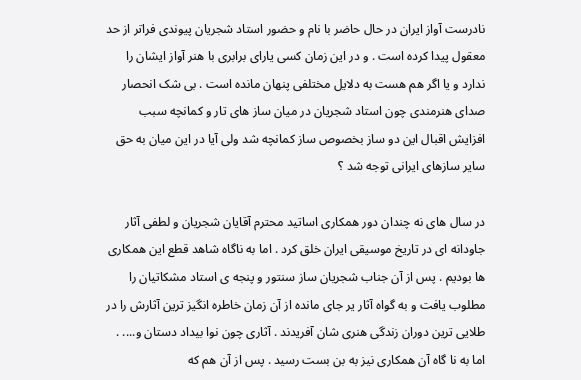نادرست آواز ایران در حال حاضر با نام و حضور استاد شجریان پیوندی فراتر از حد معقول پیدا کرده است . و در این زمان کسی یارای برابری با هنر آواز ایشان را ندارد و یا اگر هم هست به دلایل مختلفی پنهان مانده است . بی شک انحصار صدای هنرمندی چون استاد شجریان در میان ساز های تار و کمانچه سبب افزایش اقبال این دو ساز بخصوص ساز کمانچه شد ولی آیا در این میان به حق سایر سازهای ایرانی توجه شد ؟

در سال های نه چندان دور همکاری اساتید محترم آقایان شجریان و لطفی آثار جاودانه ای در تاریخ موسیقی ایران خلق کرد . اما به ناگاه شاهد قطع این همکاری ها بودیم . پس از آن جناب شجریان ساز سنتور و پنجه ی استاد مشکاتیان را مطلوب یافت و به گواه آثار یر جای مانده از آن زمان خاطره انگیز ترین آثارش را در طلایی ترین دوران زندگی هنری شان آفریدند . آثاری چون نوا بیداد دستان و.... . اما به نا گاه آن همکاری نیز به بن بست رسید . پس از آن هم که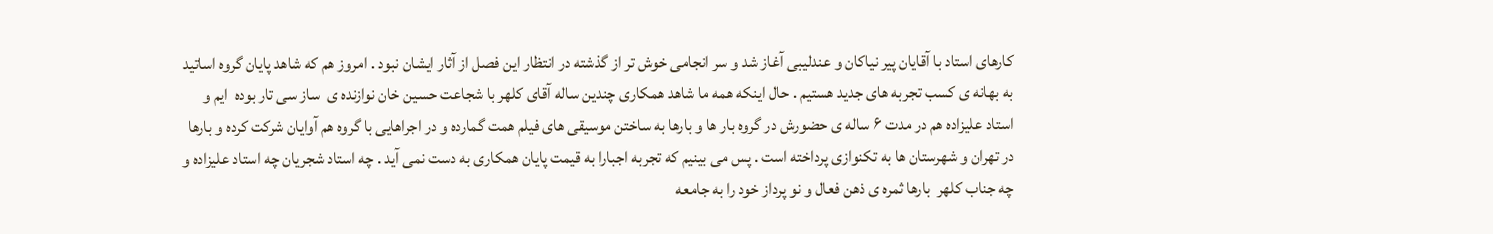کارهای استاد با آقایان پیر نیاکان و عندلیبی آغاز شد و سر انجامی خوش تر از گذشته در انتظار این فصل از آثار ایشان نبود . امروز هم که شاهد پایان گروه اساتید به بهانه ی کسب تجربه های جدید هستیم . حال اینکه همه ما شاهد همکاری چندین ساله آقای کلهر با شجاعت حسین خان نوازنده ی  ساز سی تار بوده  ایم و استاد علیزاده هم در مدت ۶ ساله ی حضورش در گروه بار ها و بارها به ساختن موسیقی های فیلم همت گمارده و در اجراهایی با گروه هم آوایان شرکت کرده و بارها در تهران و شهرستان ها به تکنوازی پرداخته است . پس می بینیم که تجربه اجبارا به قیمت پایان همکاری به دست نمی آید . چه استاد شجریان چه استاد علیزاده و چه جناب کلهر  بارها ثمره ی ذهن فعال و نو پرداز خود را به جامعه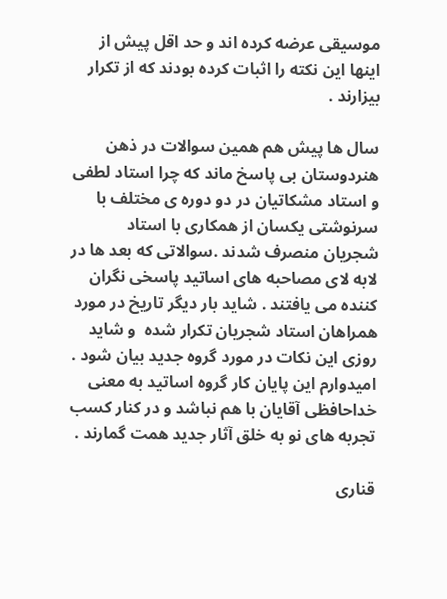موسیقی عرضه کرده اند و حد اقل پیش از اینها این نکته را اثبات کرده بودند که از تکرار بیزارند .

سال ها پیش هم همین سوالات در ذهن هنردوستان بی پاسخ ماند که چرا استاد لطفی و استاد مشکاتیان در دو دوره ی مختلف با سرنوشتی یکسان از همکاری با استاد شجریان منصرف شدند .سوالاتی که بعد ها در لابه لای مصاحبه های اساتید پاسخی نگران کننده می یافتند . شاید بار دیگر تاریخ در مورد همراهان استاد شجریان تکرار شده  و شاید روزی این نکات در مورد گروه جدید بیان شود . امیدوارم این پایان کار گروه اساتید به معنی خداحافظی آقایان با هم نباشد و در کنار کسب تجربه های نو به خلق آثار جدید همت گمارند .

قناری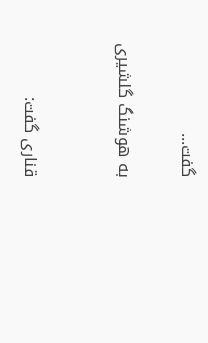گفت...

به هوشنگ گلشیری


قناری گفت: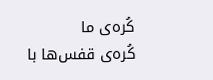کُره‌ی ما
کُره‌ی قفس‌ها با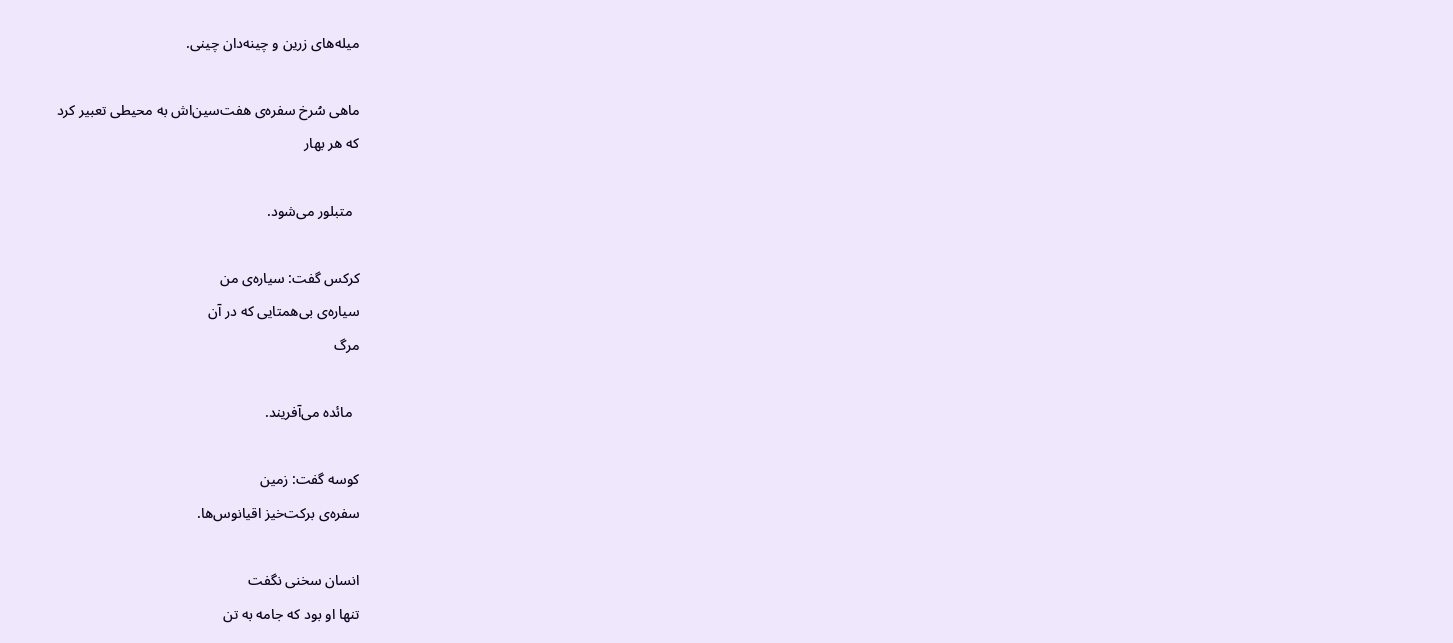میله‌های زرین و چینه‌دان چینی.

ماهی‌ سُرخ سفره‌ی هفت‌سین‌اش به محیطی تعبیر کرد
که هر بهار

  متبلور می‌شود.

کرکس گفت: سیاره‌ی من
سیاره‌ی بی‌همتایی که در آن
مرگ

  مائده می‌آفریند.

کوسه گفت: زمین
سفره‌ی برکت‌خیز اقیانوس‌ها.

انسان سخنی نگفت
تنها او بود که جامه به تن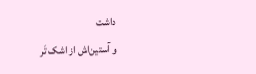داشت
و آستین‌اش از اشک تَر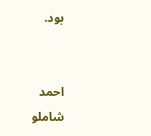بود.


احمد شاملو